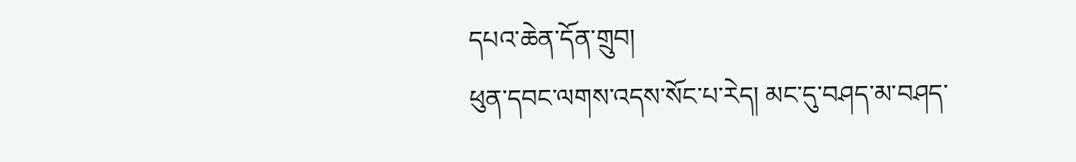དཔའ་ཆེན་དོན་གྲུབ།
ཕུན་དབང་ལགས་འདས་སོང་པ་རེད། མང་དུ་བཤད་མ་བཤད་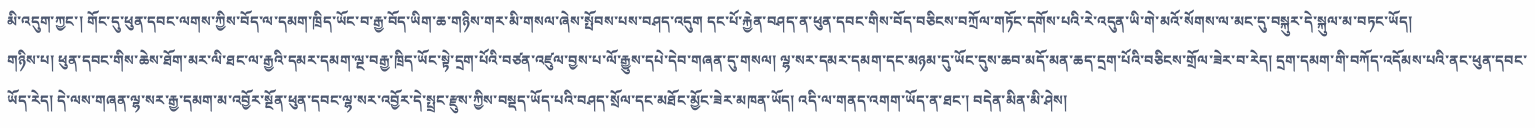མི་འདུག་ཀྱང་། གོང་དུ་ཕུན་དབང་ལགས་ཀྱིས་བོད་ལ་དམག་ཁྲིད་ཡོང་བ་རྒྱ་བོད་ཡིག་ཆ་གཉིས་གར་མི་གསལ་ཞེས་སྤོབས་པས་བཤད་འདུག དང་པོ་རྐྱེན་བཤད་ན་ཕུན་དབང་གིས་བོད་བཅིངས་བཀྲོལ་གཏོང་དགོས་པའི་རེ་འདུན་ཡི་གེ་མའོ་སོགས་ལ་མང་དུ་བསྐུར་དེ་སྐུལ་མ་བཏང་ཡོད།
གཉིས་པ། ཕུན་དབང་གིས་ཆེས་ཐོག་མར་ལི་ཐང་ལ་རྒྱའི་དམར་དམག་ལྔ་བརྒྱ་ཁྲིད་ཡོང་སྟེ་དྲག་པོའི་བཙན་འཛུལ་བྱས་པ་ལོ་རྒྱུས་དཔེ་དེབ་གཞན་དུ་གསལ། ལྷ་སར་དམར་དམག་དང་མཉམ་དུ་ཡོང་དུས་ཆབ་མདོ་མན་ཆད་དྲག་པོའི་བཅིངས་གྲོལ་ཟེར་བ་རེད། དྲག་དམག་གི་བཀོད་འདོམས་པའི་ནང་ཕུན་དབང་ཡོད་རེད། དེ་ལས་གཞན་ལྷ་སར་རྒྱ་དམག་མ་འབྱོར་སྔོན་ཕུན་དབང་ལྷ་སར་འབྱོར་དེ་སྤྲང་རྫུས་ཀྱིས་བསྡད་ཡོད་པའི་བཤད་སྲོལ་དང་མཐོང་མྱོང་ཟེར་མཁན་ཡོད། འདི་ལ་གནད་འགག་ཡོད་ན་ཐང་། བདེན་མིན་མི་ཤེས།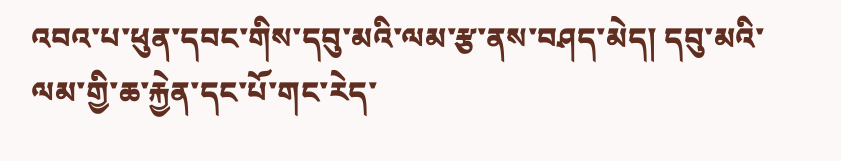འབའ་པ་ཕུན་དབང་གིས་དབུ་མའི་ལམ་རྩ་ནས་བཤད་མེད། དབུ་མའི་ལམ་གྱི་ཆ་རྐྱེན་དང་པོ་གང་རེད་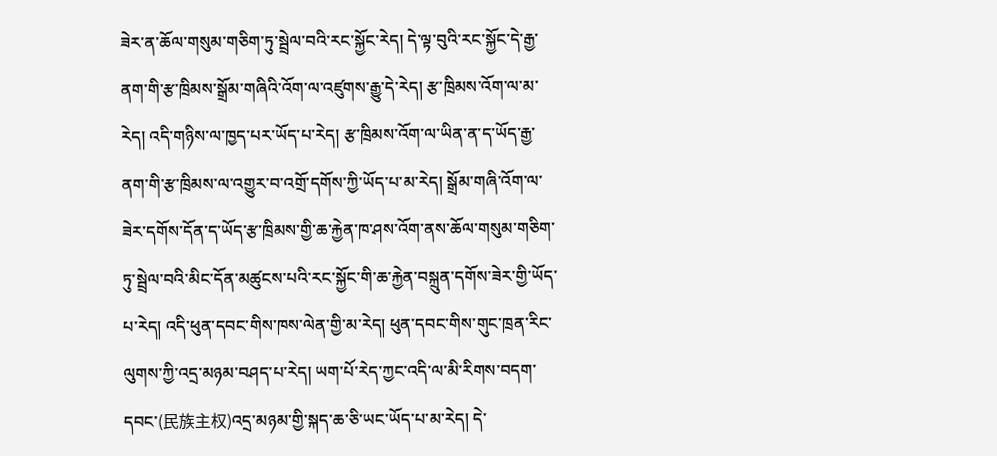ཟེར་ན་ཆོལ་གསུམ་གཅིག་ཏུ་སྦྲེལ་བའི་རང་སྐྱོང་རེད། དེ་ལྟ་བུའི་རང་སྐྱོང་དེ་རྒྱ་ནག་གི་རྩ་ཁྲིམས་སྒྲོམ་གཞིའི་འོག་ལ་འཛུགས་རྒྱུ་དེ་རེད། རྩ་ཁྲིམས་འོག་ལ་མ་རེད། འདི་གཉིས་ལ་ཁྱད་པར་ཡོད་པ་རེད། རྩ་ཁྲིམས་འོག་ལ་ཡིན་ན་ད་ཡོད་རྒྱ་ནག་གི་རྩ་ཁྲིམས་ལ་འགྱུར་བ་འགྲོ་དགོས་ཀྱི་ཡོད་པ་མ་རེད། སྒྲོམ་གཞི་འོག་ལ་ཟེར་དགོས་དོན་ད་ཡོད་རྩ་ཁྲིམས་གྱི་ཆ་རྐྱེན་ཁ་ཤས་འོག་ནས་ཆོལ་གསུམ་གཅིག་ཏུ་སྦྲེལ་བའི་མིང་དོན་མཚུངས་པའི་རང་སྐྱོང་གི་ཆ་རྐྱེན་བསྐྲུན་དགོས་ཟེར་གྱི་ཡོད་པ་རེད། འདི་ཕུན་དབང་གིས་ཁས་ལེན་གྱི་མ་རེད། ཕུན་དབང་གིས་གུང་ཁྲན་རིང་ལུགས་ཀྱི་འདྲ་མཉམ་བཤད་པ་རེད། ཡག་པོ་རེད་ཀྱང་འདི་ལ་མི་རིགས་བདག་དབང་(民族主权)འདྲ་མཉམ་གྱི་སྐད་ཆ་ཅི་ཡང་ཡོད་པ་མ་རེད། དེ་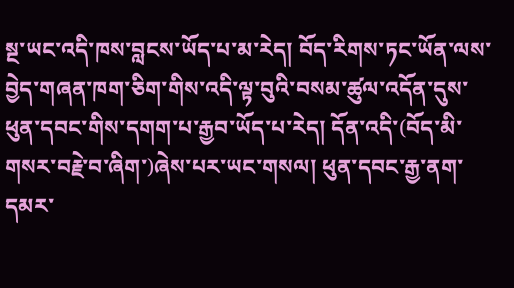སྔ་ཡང་འདི་ཁས་བླངས་ཡོད་པ་མ་རེད། བོད་རིགས་ཏང་ཡོན་ལས་བྱེད་གཞན་ཁག་ཅིག་གིས་འདི་ལྟ་བུའི་བསམ་ཚུལ་འདོན་དུས་ཕུན་དབང་གིས་དགག་པ་རྒྱབ་ཡོད་པ་རེད། དོན་འདི་(བོད་མི་གསར་བརྗེ་བ་ཞིག་)ཞེས་པར་ཡང་གསལ། ཕུན་དབང་རྒྱ་ནག་དམར་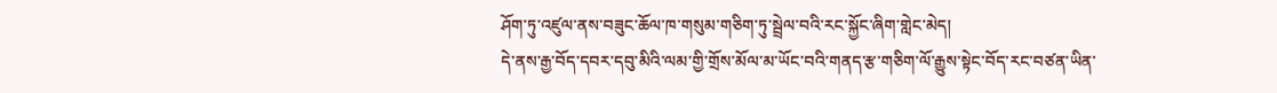ཤོག་ཏུ་འཛུལ་ནས་བཟུང་ཆོལ་ཁ་གསུམ་གཅིག་ཏུ་སྦྲེལ་བའི་རང་སྐྱོང་ཞིག་གླེང་མེད།
དེ་ནས་རྒྱ་བོད་དབར་དབུ་མིའི་ལམ་གྱི་གྲོས་མོལ་མ་ཡོང་བའི་གནད་རྩ་གཅིག་ལོ་རྒྱུས་སྟེང་བོད་རང་བཙན་ཡིན་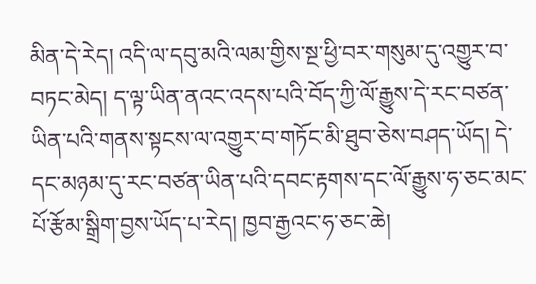མིན་དེ་རེད། འདི་ལ་དབུ་མའི་ལམ་གྱིས་སྔ་ཕྱི་བར་གསུམ་དུ་འགྱུར་བ་བཏང་མེད། ད་ལྟ་ཡིན་ནའང་འདས་པའི་བོད་ཀྱི་ལོ་རྒྱུས་དེ་རང་བཙན་ཡིན་པའི་གནས་སྟངས་ལ་འགྱུར་བ་གཏོང་མི་ཐུབ་ཅེས་བཤད་ཡོད། དེ་དང་མཉམ་དུ་རང་བཙན་ཡིན་པའི་དབང་རྟགས་དང་ལོ་རྒྱུས་ཧ་ཅང་མང་པོ་རྩོམ་སྒྲིག་བྱས་ཡོད་པ་རེད། ཁྱབ་རྒྱའང་ཧ་ཅང་ཆེ།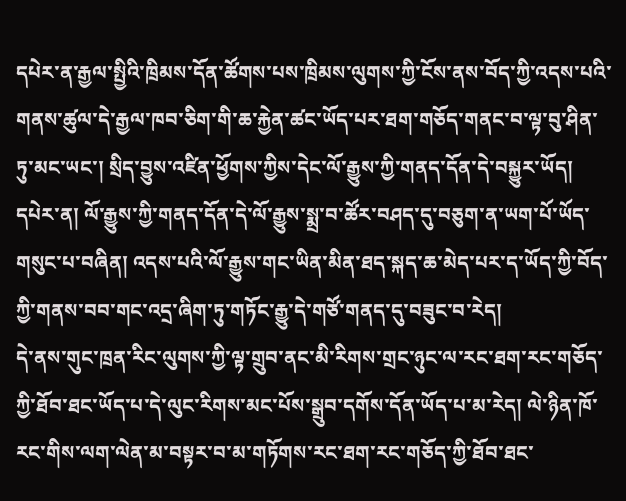དཔེར་ན་རྒྱལ་སྤྱིའི་ཁྲིམས་དོན་ཚོགས་པས་ཁྲིམས་ལུགས་ཀྱི་ངོས་ནས་བོད་ཀྱི་འདས་པའི་གནས་ཚུལ་དེ་རྒྱལ་ཁབ་ཅིག་གི་ཆ་རྐྱེན་ཚང་ཡོད་པར་ཐག་གཅོད་གནང་བ་ལྟ་བུ་ཤིན་ཏུ་མང་ཡང་། སྲིད་བྱུས་འཛིན་ཕྱོགས་ཀྱིས་དེང་ལོ་རྒྱུས་ཀྱི་གནད་དོན་དེ་བསྐྱུར་ཡོད། དཔེར་ན། ལོ་རྒྱུས་ཀྱི་གནད་དོན་དེ་ལོ་རྒྱུས་སྨྲ་བ་ཚོར་བཤད་དུ་བཅུག་ན་ཡག་པོ་ཡོད་གསུང་པ་བཞིན། འདས་པའི་ལོ་རྒྱུས་གང་ཡིན་མིན་ཐད་སྐད་ཆ་མེད་པར་ད་ཡོད་ཀྱི་བོད་ཀྱི་གནས་བབ་གང་འདྲ་ཞིག་ཏུ་གཏོང་རྒྱུ་དེ་གཙོ་གནད་དུ་བཟུང་བ་རེད།
དེ་ནས་གུང་ཁྲན་རིང་ལུགས་ཀྱི་ལྟ་གྲུབ་ནང་མི་རིགས་གྲང་ཉུང་ལ་རང་ཐག་རང་གཅོད་ཀྱི་ཐོབ་ཐང་ཡོད་པ་དེ་ལུང་རིགས་མང་པོས་སྒྲུབ་དགོས་དོན་ཡོད་པ་མ་རེད། ལེ་ཉིན་ཁོ་རང་གིས་ལག་ལེན་མ་བསྟར་བ་མ་གཏོགས་རང་ཐག་རང་གཅོད་ཀྱི་ཐོབ་ཐང་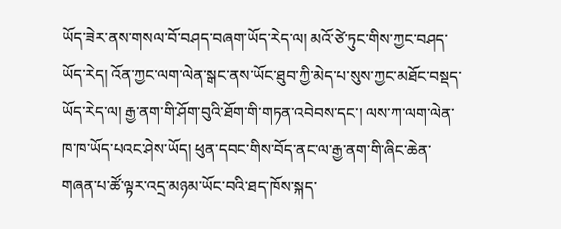ཡོད་ཟེར་ནས་གསལ་བོ་བཤད་བཞག་ཡོད་རེད་ལ། མའོ་ཙེ་ཏུང་གིས་ཀྱང་བཤད་ཡོད་རེད། འོན་ཀྱང་ལག་ལེན་སྒང་ནས་ཡོང་ཐུབ་ཀྱི་མེད་པ་སུས་ཀྱང་མཐོང་བསྡད་ཡོད་རེད་ལ། རྒྱ་ནག་གི་ཤོག་བུའི་ཐོག་གི་གཏན་འབེབས་དང་། ལས་ཀ་ལག་ལེན་ཁ་ཁ་ཡོད་པའང་ཤེས་ཡོད། ཕུན་དབང་གིས་བོད་ནང་ལ་རྒྱ་ནག་གི་ཞིང་ཆེན་གཞན་པ་ཚོ་ལྟར་འདྲ་མཉམ་ཡོང་བའི་ཐད་ཁོས་སྐད་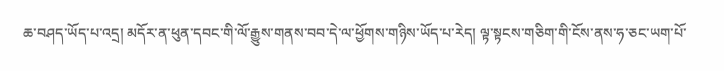ཆ་བཤད་ཡོད་པ་འདྲ། མདོར་ན་ཕུན་དབང་གི་ལོ་རྒྱུས་གནས་བབ་དེ་ལ་ཕྱོགས་གཉིས་ཡོད་པ་རེད། ལྟ་སྟངས་གཅིག་གི་ངོས་ནས་ཧ་ཅང་ཡག་པོ་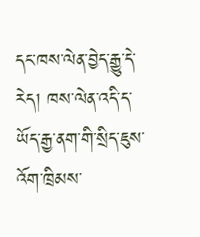དང་ཁས་ལེན་བྱེད་རྒྱུ་དེ་རེད། ཁས་ལེན་འདི་ད་ཡོད་རྒྱ་ནག་གི་སྲིད་ཇུས་འོག་ཁྲིམས་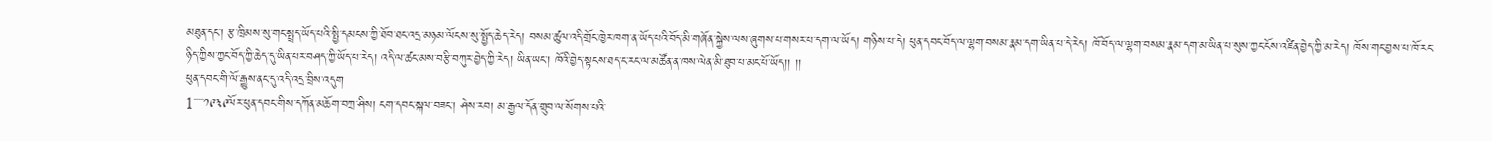མཐུན་དང་། རྩ་ཁྲིམས་སུ་གང་སྤྲད་ཡོད་པའི་སྤྱི་དམངས་ཀྱི་ཐོབ་ཐང་འདྲ་མཉམ་ལོངས་སུ་སྤྱོད་ཆེད་རེད། བསམ་ཚུལ་འདི་གྲོང་ཁྱེར་ཁག་ན་ཡོད་པའི་བོད་མི་གཞོན་སྐྱེས་ལས་ཞུགས་པ་གསར་པ་དག་ལ་ཡོད། གཉིས་པ་དེ། ཕུན་དབང་བོད་ལ་ལྷག་བསམ་རྣམ་དག་ཡིན་པ་དེ་རེད། ཁོ་བོད་ལ་ལྷག་བསམ་རྣམ་དག་མ་ཡིན་པ་སུས་ཀྱང་ངོས་འཛིན་བྱེད་ཀྱི་མ་རེད། ཁོས་གང་བྱས་པ་ཁོ་རང་ཉིད་ཀྱིས་ཀྱང་བོད་ཀྱི་ཆེད་དུ་ཡིན་པར་བཤད་ཀྱི་ཡོད་པ་རེད། འདི་ལ་ཚང་མས་བརྩི་བཀུར་བྱེད་ཀྱི་རེད། ཡིན་ཡང་། ཁོའི་བྱེད་སྟངས་ཐད་ང་རང་ལ་མཚོན་ན་ཁས་ལེན་མི་ཐུབ་པ་མང་པོ་ཡོད།། །།
ཕུན་དབང་གི་ལོ་རྒྱུས་ནང་དུ་འདི་འདྲ་བྲིས་འདུག
1་་་་་༡༩༣༩ལོར་ཕུན་དབང་གིས་དཀོན་མཆོག་བཀྲ་ཤིས། ངག་དབང་སྐལ་བཟང་། ཤེས་རབ། མ་རྒྱལ་དོན་གྲུབ་ལ་སོགས་པའི་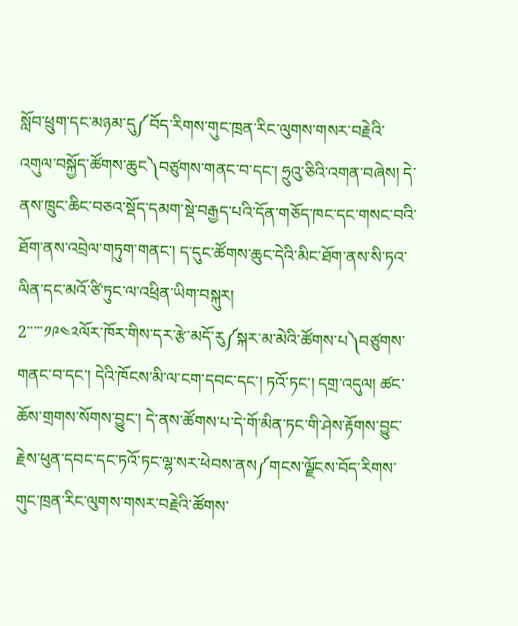སློབ་ཕྲུག་དང་མཉམ་དུ༼བོད་རིགས་གུང་ཁྲན་རིང་ལུགས་གསར་བརྗེའི་འགུལ་བསྐྱོད་ཚོགས་ཆུང༽བཙུགས་གནང་བ་དང་། ཧྲུའུ་ཅིའི་འགན་བཞེས། དེ་ནས་ཁྲུང་ཆིང་བཅའ་སྡོད་དམག་སྡེ་བརྒྱད་པའི་དོན་གཅོད་ཁང་དང་གསང་བའི་ཐོག་ནས་འབྲེལ་གཏུག་གནང་། ད་དུང་ཚོགས་ཆུང་དེའི་མིང་ཐོག་ནས་སི་ཏའ་ལིན་དང་མའོ་ཙི་ཏུང་ལ་འཕྲིན་ཡིག་བསྐུར།
2་་་་་༡༩༤༢ལོར་ཁོར་གིས་དར་རྩེ་མདོ་རུ༼སྐར་མ་མེའི་ཚོགས་པ༽བཙུགས་གནང་བ་དང་། དེའི་ཁོངས་མི་ལ་ངག་དབང་དང་། ཏའོ་ཏང་། དགྲ་འདུལ། ཚང་ཆོས་གྲགས་སོགས་བྱུང་། དེ་ནས་ཚོགས་པ་དེ་གོ་མིན་ཏང་གི་ཤེས་རྟོགས་བྱུང་རྗེས་ཕུན་དབང་དང་ཏའོ་ཏང་ལྷ་སར་ཕེབས་ནས༼གངས་ལྗོངས་བོད་རིགས་གུང་ཁྲན་རིང་ལུགས་གསར་བརྗེའི་ཚོགས་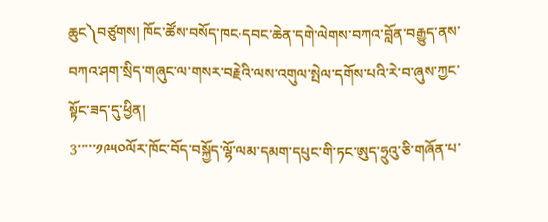ཆུང༽བཙུགས། ཁོང་ཚོས་བསོད་ཁང·དབང་ཆེན་དགེ་ལེགས་བཀའ་བློན་བརྒྱུད་ནས་བཀའ་ཤག་སྲིད་གཞུང་ལ་གསར་བརྗེའི་ལས་འགུལ་སྤེལ་དགོས་པའི་རེ་བ་ཞུས་ཀྱང་སྟོང་ཟད་དུ་ཕྱིན།
3་་་་་༡༩༥༠ལོར་ཁོང་བོད་བསྐྱོད་ལྷོ་ལམ་དམག་དཔུང་གི་ཏང་ཨུད་ཧྲུའུ་ཅི་གཞོན་པ་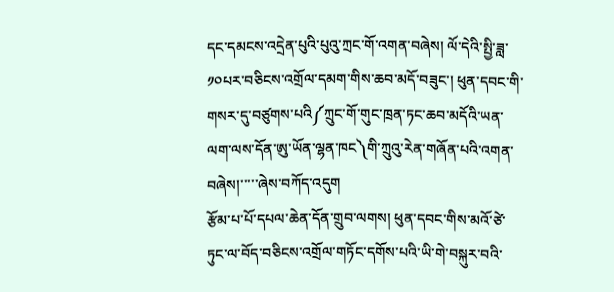དང་དམངས་འདྲེན་པུའི་པུའུ་ཀྲང་གོ་འགན་བཞེས། ལོ་དེའི་སྤྱི་ཟླ་༡༠པར་བཅིངས་འགྲོལ་དམག་གིས་ཆབ་མདོ་བཟུང་། ཕུན་དབང་གི་གསར་དུ་བཙུགས་པའི༼ཀྲུང་གོ་གུང་ཁྲན་ཏང་ཆབ་མདོའི་ཡན་ལག་ལས་དོན་ཨུ་ཡོན་ལྷན་ཁང༽གི་ཀྲུའུ་རེན་གཞོན་པའི་འགན་བཞེས།་་་་་ཞེས་བཀོད་འདུག
རྩོམ་པ་པོ་དཔལ་ཆེན་དོན་གྲུབ་ལགས། ཕུན་དབང་གིས་མའོ་ཙེ་ཏུང་ལ་བོད་བཅིངས་འགྲོལ་གཏོང་དགོས་པའི་ཡི་གེ་བསྐུར་བའི་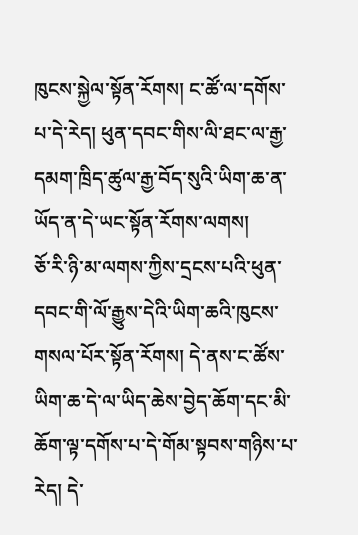ཁུངས་སྐྱེལ་སྟོན་རོགས། ང་ཚོ་ལ་དགོས་པ་དེ་རེད། ཕུན་དབང་གིས་ལི་ཐང་ལ་རྒྱ་དམག་ཁྲིད་ཚུལ་རྒྱ་བོད་སུའི་ཡིག་ཆ་ན་ཡོད་ན་དེ་ཡང་སྟོན་རོགས་ལགས།
ཅོ་རི་ཉི་མ་ལགས་ཀྱིས་དྲངས་པའི་ཕུན་དབང་གི་ལོ་རྒྱུས་དེའི་ཡིག་ཆའི་ཁུངས་གསལ་པོར་སྟོན་རོགས། དེ་ནས་ང་ཚོས་ཡིག་ཆ་དེ་ལ་ཡིད་ཆེས་བྱེད་ཆོག་དང་མི་ཆོག་ལྟ་དགོས་པ་དེ་གོམ་སྟབས་གཉིས་པ་རེད། དེ་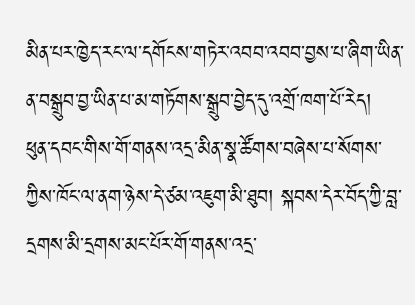མིན་པར་ཁྱེད་རང་ལ་དགོངས་གཏེར་འབབ་འབབ་བྱས་པ་ཞིག་ཡིན་ན་བསྒྲུབ་བྱ་ཡིན་པ་མ་གཏོགས་སྒྲུབ་བྱེད་དུ་འགྲོ་ཁག་པོ་རེད།
ཕུན་དབང་གིས་གོ་གནས་འདྲ་མིན་སྣ་ཚོགས་བཞེས་པ་སོགས་ཀྱིས་ཁོང་ལ་ནག་ཉེས་དེ་ཙམ་འཇུག་མི་ཐུབ། སྐབས་དེར་བོད་ཀྱི་བླ་དྲགས་མི་དྲགས་མང་པོར་གོ་གནས་འདྲ་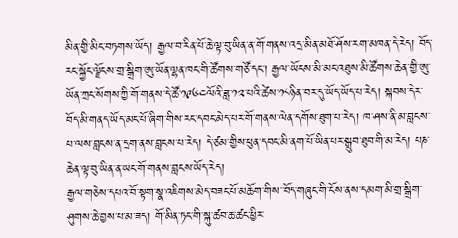མིན་གྱི་མིང་བཏགས་ཡོད། རྒྱལ་བ་རིན་པོ་ཆེ་ལྟ་བུ་ཡིན་ན་གོ་གནས་འདྲ་མིན་མཐོ་ཤོས་རག་མཁན་དེ་རེད། བོད་རང་སྐྱོང་ལྗོངས་གྲ་སྒྲིག་ཨུ་ཡོན་ལྷན་ཁང་གི་ཚོགས་གཙོ་དང་། རྒྱལ་ཡོངས་མི་མང་འཐུས་མི་ཚོགས་ཆེན་གྱི་ཨུ་ཡོན་ཀྲང་སོགས་ཀྱི་གོ་གནས་དེ་ཚོ་༡༩༦༤ལོའི་ཟླ་༡༢་པའི་ཚེས་༡༨ཉིན་བར་དུ་ཡོད་ཡོད་པ་རེད། སྐབས་དེར་བོད་མི་གནད་ཡོད་མང་པོ་ཞིག་གིས་རང་དབང་མེད་པར་གོ་གནས་ལེན་དགོས་ཐུག་པ་རེད། ཁ་ཤས་ནི་མ་བླངས་པ་ལས་བླངས་ན་དྲག་ནས་བླངས་པ་རེད། དེ་ཙམ་གྱིས་ཕུན་དབང་མི་ནག་པོ་ཡིན་པར་སྒྲུབ་ཐུབ་གི་མ་རེད། པཎ་ཆེན་ལྟ་བུ་ཡིན་ན་ཡང་གོ་གནས་བླངས་ཡོད་རེད།
རྒྱལ་གཅེས་དཔའ་བོ་སྟག་སྣ་འཇིགས་མེད་བཟང་པོ་མཆོག་གིས་་བོད་གཞུང་གི་ངོས་ནས་དམག་མི་གྲ་སྒྲིག་ཤུགས་ཆེ་བྱས་པ་མ་ཟད། གོ་མིན་ཏང་གི་སྐུ་ཚབ་ཆ་ཚང་ཕྱིར་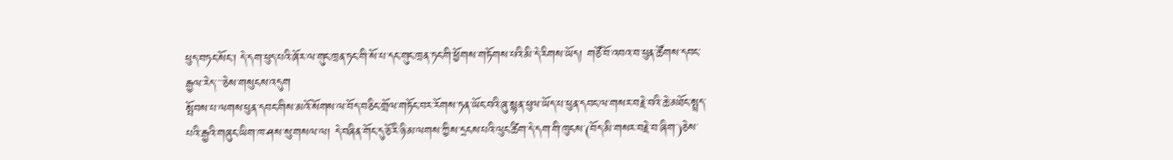ཕུད་བཏང་སོང་། དེ་དག་ཕུད་པའི་ཞོར་ལ་གུང་ཁྲན་ཏང་གི་སོ་པ་དང་གུང་ཁྲན་ཏང་གི་ཕྱོགས་གཏོགས་པའི་མི་དེ་རིགས་ཡོད། གཙོ་བོ་འབའ་བ་ཕུན་ཚོགས་དབང་རྒྱལ་རེད་་་་ཅེས་གསུངས་འདུག
སྤོབས་པ་ལགས་ཕུན་དབང་གིས་མའོ་སོགས་ལ་བོད་བཅིང་གྲོལ་གཏོང་བར་རོགས་ཏན་ཡོང་བའི་ཞུ་སྙན་ཕུལ་ཡོད་པ་ཕུན་དབང་ལ་གསར་བརྗེ་བའི་ཆེ་མཐོང་སྤྲད་པའི་རྒྱའི་གཞུང་ཡིག་ཁ་ཤས་སུ་གསལ་ལ། དེ་བཞིན་གོང་དུ་ཅོ་རི་ཉི་མ་ལགས་ཀྱིས་དྲངས་པའི་ལུང་ཚིག་དེ་དག་གི་ཁུངས་(བོད་མི་གསར་བརྗེ་བ་ཞིག་)ཅེས་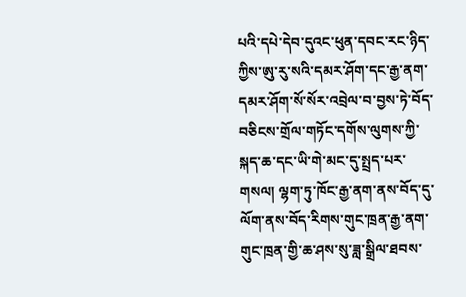པའི་དཔེ་དེབ་དུའང་ཕུན་དབང་རང་ཉིད་ཀྱིས་ཨུ་རུ་སའི་དམར་ཤོག་དང་རྒྱ་ནག་དམར་ཤོག་སོ་སོར་འབྲེལ་བ་བྱས་ཏེ་བོད་བཅིངས་གྲོལ་གཏོང་དགོས་ལུགས་ཀྱི་སྐད་ཆ་དང་ཡི་གེ་མང་དུ་སྤྲད་པར་གསལ། ལྷག་ཏུ་ཁོང་རྒྱ་ནག་ནས་བོད་དུ་ལོག་ནས་བོད་རིགས་གུང་ཁྲན་རྒྱ་ནག་གུང་ཁྲན་གྱི་ཆ་ཤས་སུ་ཟླ་སྒྲིལ་ཐབས་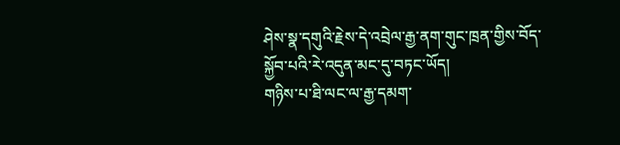ཤེས་སྣ་དགུའི་རྗེས་དེ་འབྲེལ་རྒྱ་ནག་གུང་ཁྲན་གྱིས་བོད་སྐྱོབ་པའི་རེ་འདུན་མང་དུ་བཏང་ཡོད།
གཉིས་པ་ཐི་ལང་ལ་རྒྱ་དམག་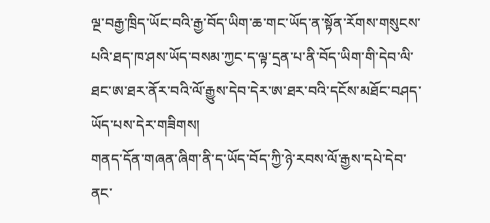ལྔ་བརྒྱ་ཁྲིད་ཡོང་བའི་རྒྱ་བོད་ཡིག་ཆ་གང་ཡོད་ན་སྟོན་རོགས་གསུངས་པའི་ཐད་ཁ་ཤས་ཡོད་བསམ་ཀྱང་ད་ལྟ་དྲན་པ་ནི་བོད་ཡིག་གི་དེབ་ལི་ཐང་ཨ་ཐར་ནོར་བའི་ལོ་རྒྱུས་དེབ་དེར་ཨ་ཐར་བའི་དངོས་མཐོང་བཤད་ཡོད་པས་དེར་གཟིགས།
གནད་དོན་གཞན་ཞིག་ནི་ད་ཡོད་བོད་ཀྱི་ཉེ་རབས་ལོ་རྒྱས་དཔེ་དེབ་ནང་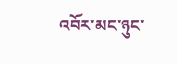འབོར་མང་ཉུང་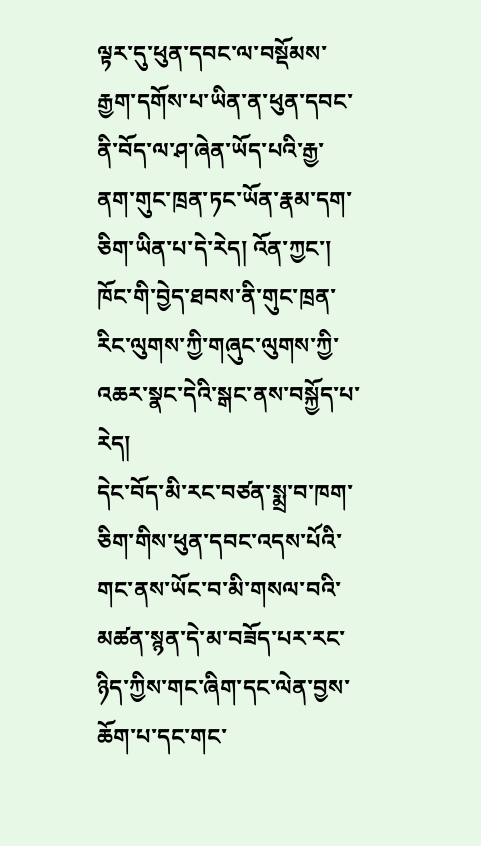ལྟར་དུ་ཕུན་དབང་ལ་བསྡོམས་རྒྱག་དགོས་པ་ཡིན་ན་ཕུན་དབང་ནི་བོད་ལ་ཤ་ཞེན་ཡོད་པའི་རྒྱ་ནག་གུང་ཁྲན་ཏང་ཡོན་རྣམ་དག་ཅིག་ཡིན་པ་དེ་རེད། འོན་ཀྱང་། ཁོང་གི་བྱེད་ཐབས་ནི་གུང་ཁྲན་རིང་ལུགས་ཀྱི་གཞུང་ལུགས་ཀྱི་འཆར་སྣང་དེའི་སྒང་ནས་བསྐྱོད་པ་རེད།
དེང་བོད་མི་རང་བཙན་སྨྲ་བ་ཁག་ཅིག་གིས་ཕུན་དབང་འདས་པོའི་གང་ནས་ཡོང་བ་མི་གསལ་བའི་མཚན་སྙན་དེ་མ་བཟོད་པར་རང་ཉིད་ཀྱིས་གང་ཞིག་དང་ལེན་བྱས་ཆོག་པ་དང་གང་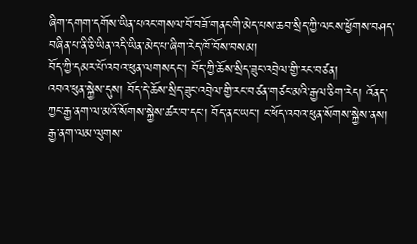ཞིག་དགག་དགོས་ཡིན་པའང་གསལ་བོ་བཟོ་གནང་གི་མེད་པས་ཆབ་སྲིད་ཀྱི་ལངས་ཕྱོགས་བཤད་བཞིན་པ་ནི་ཅི་ཡིན་འདི་ཡིན་མེད་པ་ཞིག་རེད་ཁོ་བོས་བསམ།
བོད་ཀྱི་དམར་པོ་འབའ་ཕུན་ལགསདང་། བོད་ཀྱི་ཆོས་སྲིད་ཟུང་འབྲེལ་གྱི་རང་བཙན།
འབའ་ཕུན་སྐྱེས་དུས། བོད་དེ་ཆོས་སྲིད་ཟུང་འབྲེལ་གྱི་རང་བཙན་གཙང་མའི་རྒྱལ་ཅིག་རེད། འོནད་ཀྱང་རྒྱ་ནག་ལ་མའོ་སོགས་སྐྱེས་ཚར་བ་དང་། བོད་ནང་ཡང་། ང་ཕོད་འབའ་ཕུན་སོགས་སྐྱེས་ནས། རྒྱ་ནག་ལམ་ལུགས་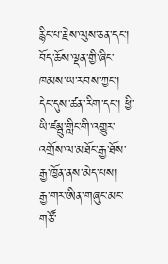རྙིང་པ་རྗེས་ལུས་ཅན་དང་། བོད་ཆོས་ལྡན་གྱི་ཞིང་ཁམས་ཡ་རབས་ཀྱང་། དེང་དུས་ཚན་རིག་དང་། ཕྱི་ཡི་ཛམྦུ་གླིང་གི་འགྱུར་འགྲོས་ལ་མཐོང་རྒྱ་ཐོས་རྒྱ་ཁྱོན་ནས་མེད་པས།
རྒྱ་གར་ཨིན་གཞུང་མང་གཙོ་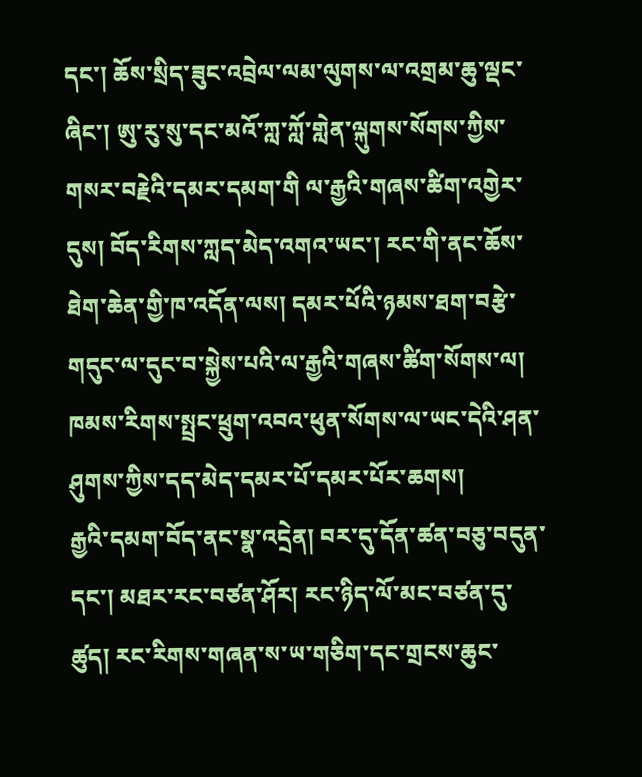དང་། ཆོས་སྲིད་ཟུང་འབྲེལ་ལམ་ལུགས་ལ་འགྲམ་ཆུ་ལྡང་ཞིང་། ཨུ་རུ་སུ་དང་མའོ་ཀླ་ཀློ་གླེན་ལྐུགས་སོགས་ཀྱིས་གསར་བརྗེའི་དམར་དམག་གི ལ་རྒྱའི་གཞས་ཚིག་འགྱེར་དུས། བོད་རིགས་ཀླད་མེད་འགའ་ཡང་། རང་གི་ནང་ཆོས་ཐེག་ཆེན་གྱི་ཁ་འདོན་ལས། དམར་པོའི་ཉམས་ཐག་བརྩེ་གདུང་ལ་དུང་བ་སྐྱེས་པའི་ལ་རྒྱའི་གཞས་ཚིག་སོགས་ལ། ཁམས་རིགས་སྤྲང་ཕྲུག་འབའ་ཕུན་སོགས་ལ་ཡང་དེའི་ཤན་ཤུགས་ཀྱིས་དད་མེད་དམར་པོ་དམར་པོར་ཆགས།
རྒྱའི་དམག་བོད་ནང་སྣ་འདྲེན། བར་དུ་དོན་ཚན་བཅུ་བདུན་དང་། མཐར་རང་བཙན་ཤོར། རང་ཉིད་ལོ་མང་བཙན་དུ་ཚུད། རང་རིགས་གཞན་ས་ཡ་གཅིག་དང་གྲངས་ཆུང་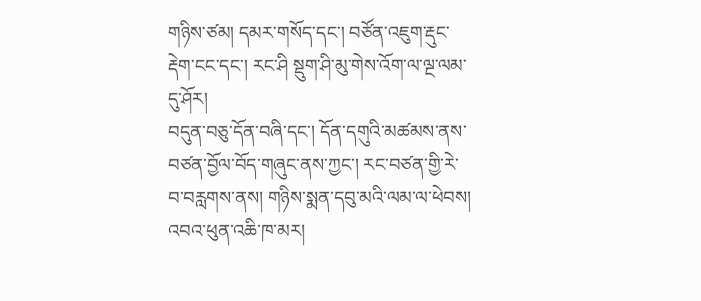གཉིས་ཙམ། དམར་གསོད་དང་། བཙོན་འཇུག་རྡུང་རྡེག་ངང་དང་། རང་ཤི སྡུག་ཤི་མུ་གེས་འོག་ལ་ལྔ་ལམ་དུ་ཤོར།
བདུན་བཅུ་དོན་བཞི་དང་། དོན་དགུའི་མཚམས་ནས་བཙན་བྱོལ་བོད་གཞུང་ནས་ཀྱང་། རང་བཙན་གྱི་རེ་བ་བརླགས་ནས། གཉིས་སྨན་དབུ་མའི་ལམ་ལ་ཕེབས།
འབའ་ཕུན་འཆི་ཁ་མར།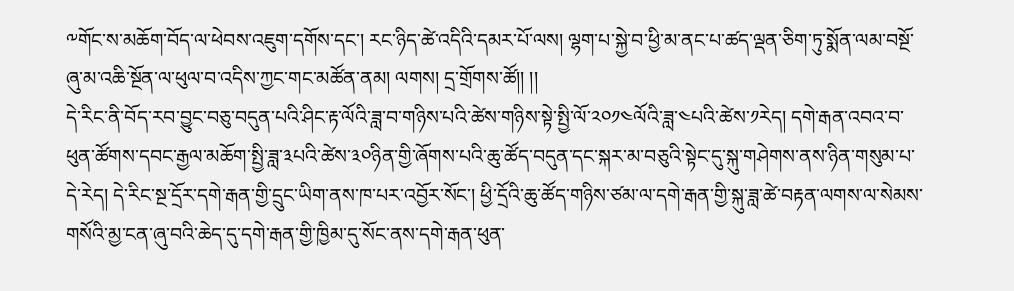༸གོང་ས་མཆོག་བོད་ལ་ཕེབས་འཇུག་དགོས་དང་། རང་ཉིད་ཚེ་འདིའི་དམར་པོ་ལས། ལྷག་པ་སྐྱེ་བ་ཕྱི་མ་ནང་པ་ཚད་ལྡན་ཅིག་ཏུ་སྨོན་ལམ་བསྔོ་ཞུ་མ་འཆི་སྔོན་ལ་ཕུལ་བ་འདིས་ཀྱང་གང་མཚོན་ནམ། ལགས། དྲ་གྲོགས་ཚོ།། །།
དེ་རིང་ནི་བོད་རབ་བྱུང་བཅུ་བདུན་པའི་ཤིང་རྟ་ལོའི་ཟླ་བ་གཉིས་པའི་ཚེས་གཉིས་སྟེ་སྤྱི་ལོ་༢༠༡༤ལོའི་ཟླ་༤པའི་ཚེས་༡རེད། དགེ་རྒན་འབའ་བ་ཕུན་ཚོགས་དབང་རྒྱལ་མཆོག་སྤྱི་ཟླ་༣པའི་ཚེས་༣༠ཉིན་གྱི་ཞོགས་པའི་ཆུ་ཚོད་བདུན་དང་སྐར་མ་བཅུའི་སྟེང་དུ་སྐུ་གཤེགས་ནས་ཉིན་གསུམ་པ་དེ་རེད། དེ་རིང་སྔ་དྲོར་དགེ་རྒན་གྱི་དྲུང་ཡིག་ནས་ཁ་པར་འབྱོར་སོང་། ཕྱི་དྲོའི་ཆུ་ཚོད་གཉིས་ཙམ་ལ་དགེ་རྒན་གྱི་སྐུ་ཟླ་ཚེ་བརྟན་ལགས་ལ་སེམས་གསོའི་མྱ་ངན་ཞུ་བའི་ཆེད་དུ་དགེ་རྒན་གྱི་ཁྱིམ་དུ་སོང་ནས་དགེ་རྒན་ཕུན་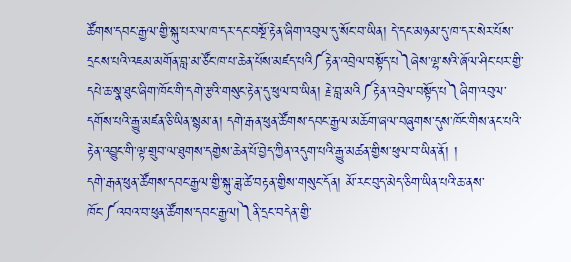ཚོགས་དབང་རྒྱལ་གྱི་སྐུ་པར་ལ་ཁ་དར་དང་བསྔོ་རྟེན་ཞིག་འབུལ་དུ་སོང་བ་ཡིན། དེ་དང་མཉམ་དུ་ཁ་དར་སེར་པོས་དྲངས་པའི་འཇམ་མགོན་བླ་མ་ཙོང་ཁ་པ་ཆེན་པོས་མཛད་པའི༼རྟེན་འབྲེལ་བསྟོད་པ༽ཞེས་ལྷ་སའི་ཞོལ་ཤིང་པར་གྱི་དཔེ་ཆ་སྣ་ཐུང་ཞིག་ཁོང་གི་དགེ་རྩའི་གསུང་རྟེན་དུ་ཕུལ་བ་ཡིན། རྗེ་བླ་མའི༼རྟེན་འབྲེལ་བསྟོད་པ༽ཞིག་འབུལ་དགོས་པའི་རྒྱུ་མཛན་ཅི་ཡིན་སྙམ་ན། དགེ་རྒན་ཕུན་ཚོགས་དབང་རྒྱལ་མཆོག་ཞལ་བཞུགས་དུས་ཁོང་གིས་ནང་པའི་རྟེན་འབྱུང་གི་ལྟ་གྲུབ་ལ་ཐུགས་དགྱེས་ཆེན་པོ་བྱེད་ཀྱིན་འདུག་པའི་རྒྱུ་མཚན་གྱིས་ཕུལ་བ་ཡིན་ནོ། །
དགེ་རྒན་ཕུན་ཚོགས་དབང་རྒྱལ་གྱི་སྐུ་ཟླ་ཚེ་བརྟན་གྱིས་གསུང་དོན། མོ་རང་བུད་མེད་ཅིག་ཡིན་པའི་ཆ་ནས་ཁོང་༼འབའ་བ་ཕུན་ཚོགས་དབང་རྒྱལ།༽ནི་དྲང་བདེན་གྱི་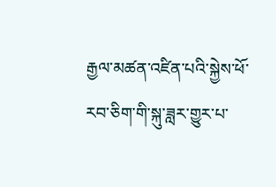རྒྱལ་མཚན་འཛིན་པའི་སྐྱེས་ཕོ་རབ་ཅིག་གི་སྐུ་ཟླར་གྱུར་པ་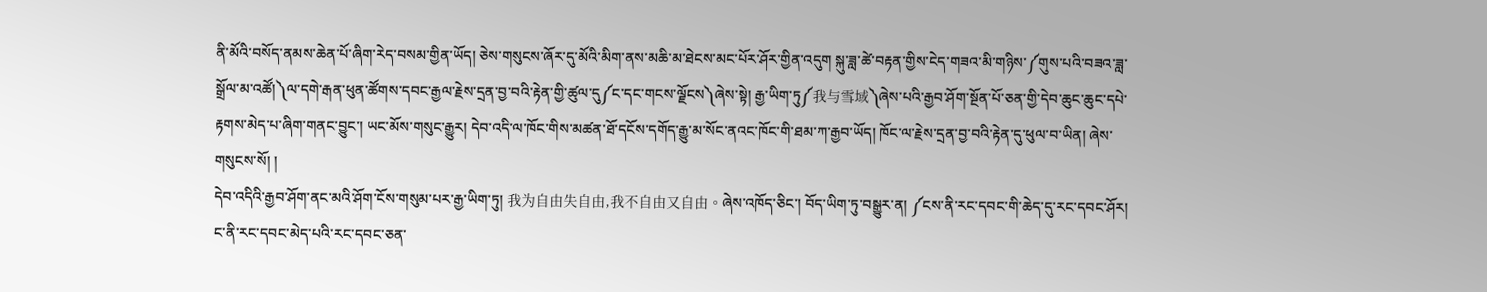ནི་མོའི་བསོད་ནམས་ཆེན་པོ་ཞིག་རེད་བསམ་གྱིན་ཡོད། ཅེས་གསུངས་ཞོར་དུ་མོའི་མིག་ནས་མཆི་མ་ཐེངས་མང་པོར་ཤོར་གྱིན་འདུག སྐུ་ཟླ་ཚེ་བརྟན་གྱིས་ངེད་གཟའ་མི་གཉིས་༼གུས་པའི་བཟའ་ཟླ་སྒྲོལ་མ་འཚོ།༽ལ་དགེ་རྒན་ཕུན་ཚོགས་དབང་རྒྱལ་རྗེས་དྲན་བྱ་བའི་རྟེན་གྱི་ཚུལ་དུ༼ང་དང་གངས་ལྗོངས༽ཞེས་སྟེ། རྒྱ་ཡིག་ཏུ༼我与雪域༽ཞེས་པའི་རྒྱབ་ཤོག་སྔོན་པོ་ཅན་གྱི་དེབ་ཆུང་ཆུང་དཔེ་རྟགས་མེད་པ་ཞིག་གནང་བྱུང་། ཡང་མོས་གསུང་རྒྱུར། དེབ་འདི་ལ་ཁོང་གིས་མཚན་ཐོ་དངོས་དགོད་རྒྱུ་མ་སོང་ནའང་ཁོང་གི་ཐམ་ཀ་རྒྱབ་ཡོད། ཁོང་ལ་རྗེས་དྲན་བྱ་བའི་རྟེན་དུ་ཕུལ་བ་ཡིན། ཞེས་གསུངས་སོ། །
དེབ་འདིའི་རྒྱབ་ཤོག་ནང་མའི་ཤོག་ངོས་གསུམ་པར་རྒྱ་ཡིག་ཏུ། 我为自由失自由,我不自由又自由。ཞེས་འཁོད་ཅིང་། བོད་ཡིག་ཏུ་བསྒྱུར་ན། ༼ངས་ནི་རང་དབང་གི་ཆེད་དུ་རང་དབང་ཤོར། ང་ནི་རང་དབང་མེད་པའི་རང་དབང་ཅན་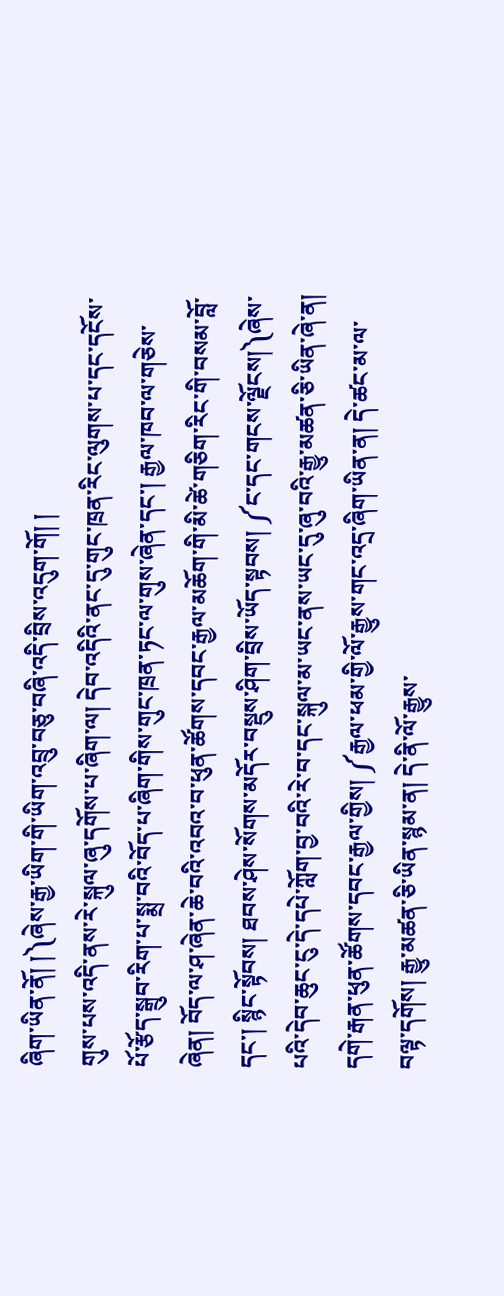ཞིག་ཡིན་ནོ། །༽ཞེས་རྒྱ་ཡིག་གི་ཡིག་འབྲུ་བཅུ་བཞི་འདི་བྲིས་འདུག་གོ། །
གུས་པས་འདི་ནས་རེ་སྐུལ་ཞུ་དགོས་པ་ཞིག་ལ། དེབ་འདིའི་ནང་དུ་གུང་ཁྲན་རིང་ལུགས་པ་དང་དངོས་པོ་རྩོད་སྒྲུབ་རིག་པ་སྨྲ་བའི་བོད་པ་ཞིག་གིས་གུང་ཁྲན་ཏང་ལ་གུས་ཞེན་དང་། རྒྱལ་ཁབ་ལ་གཅེས་ཞེན། བོད་ལ་ཤ་ཞེན་ཆེ་བའི་འབའ་བ་ཕུན་ཚོགས་དབང་རྒྱལ་མཆོག་གི་མི་ཚེ་གཅིག་རིང་གི་བསམ་བློ་དང་། སྙིང་སྟོབས། ཐབས་ཤེས་སོགས་མདོར་བསྡུས་ཤིག་བྲིས་ཡོད་སྟབས། ༼ང་དང་གངས་ལྗོངས།༽ཞེས་པའི་དེབ་ཆུང་ངུ་དེ་དཔེ་ཀློག་བྱ་བའི་རེ་བ་དང་སྐུལ་མ་ཡང་ནས་ཡང་དུ་ཞུ་བའི་རྒྱུ་མཚན་ཅི་ཡིན་ཞེ་ན། དགེ་རྒན་ཕུན་ཚོགས་དབང་རྒྱལ་གྱིས། ༼རྒྱལ་ཕམ་གྱི་ལོ་རྒྱུས་གང་འདྲ་ཞིག་ཡིན་ན། དེ་ཚང་མ་ལ་བལྟ་དགོས། རྒྱུ་མཚན་ཅི་ཡིན་སྙམ་ན། དེ་ནི་ལོ་རྒྱུས་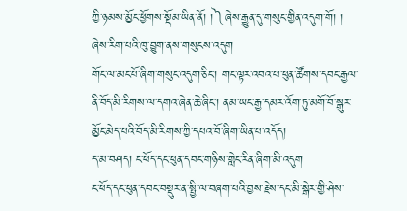ཀྱི་ཉམས་མྱོང་ཕྱོགས་སྡོམ་ཡིན་ནོ། །༽ཞེས་རྒྱུན་དུ་གསུང་གྱིན་འདུག་གོ། །
ཞེས་རིག་པའི་ཁུ་བྱུག་ནས་གསུངས་འདུག
གོང་ལ་མང་པོ་ཞིག་གསུང་འདུག་ཅིང་། གང་ལྟར་འབའ་པ་ཕུན་ཚོགས་དབང་རྒྱལ་ནི་བོད་མི་རིགས་ལ་དགའ་ཞེན་ཆེ་ཞིང་། ནམ་ཡང་རྒྱ་དམར་འོག་ཏུ་མགོ་བོ་སྒུར་མྱོང་མེད་པའི་བོད་མི་རིགས་ཀྱི་དཔའ་བོ་ཞིག་ཡིན་པ་འདོད།
ད་མ་བཤད། ང་ཕོད་དང་ཕུན་དབང་གཉིས་གླེང་རིན་ཞིག་མི་འདུག
ང་ཕོད་དང་ཕུན་དབང་བསྡུར་ན་སྤྱི་ལ་བཞག་པའི་བྱས་རྗེས་དང་མི་སྒེར་གྱི་ཤེས་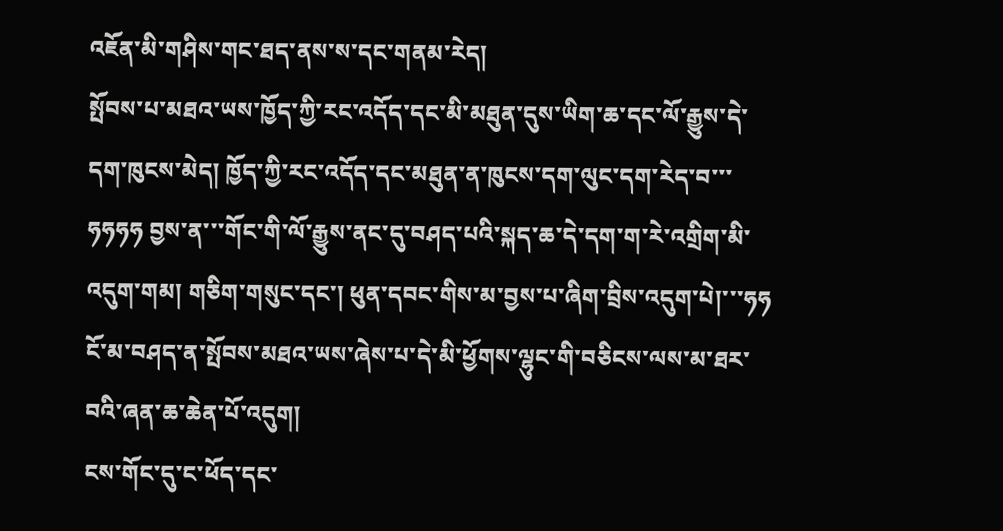འཇོན་མི་གཤིས་གང་ཐད་ནས་ས་དང་གནམ་རེད།
སྤོབས་པ་མཐའ་ཡས་ཁྱོད་ཀྱི་རང་འདོད་དང་མི་མཐུན་དུས་ཡིག་ཆ་དང་ལོ་རྒྱུས་དེ་དག་ཁུངས་མེད། ཁྱོད་ཀྱི་རང་འདོད་དང་མཐུན་ན་ཁུངས་དག་ལུང་དག་རེད་བ་་་ཧཧཧཧ བྱས་ན་་་གོང་གི་ལོ་རྒྱུས་ནང་དུ་བཤད་པའི་སྐད་ཆ་དེ་དག་ག་རེ་འགྲིག་མི་འདུག་གམ། གཅིག་གསུང་དང་། ཕུན་དབང་གིས་མ་བྱས་པ་ཞིག་བྲིས་འདུག་པེ།་་་ཧཧ
ངོ་མ་བཤད་ན་སྤོབས་མཐའ་ཡས་ཞེས་པ་དེ་མི་ཕྱོགས་ལྷུང་གི་བཅིངས་ལས་མ་ཐར་བའི་ཞན་ཆ་ཆེན་པོ་འདུག།
ངས་གོང་དུ་ང་ཕོད་དང་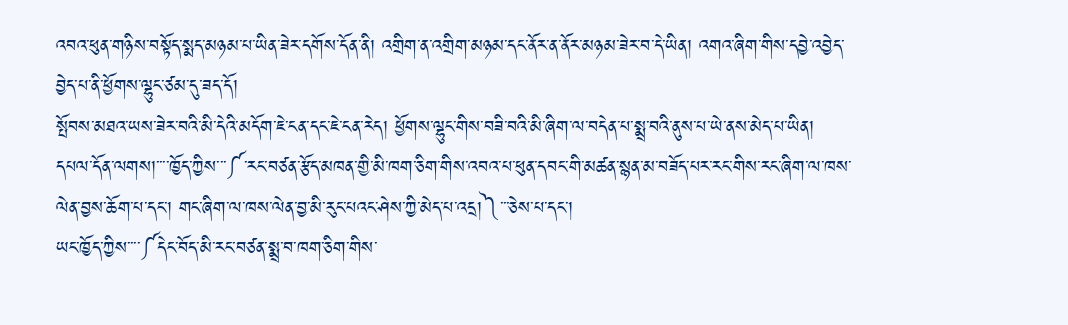འབའ་ཕུན་གཉིས་བསྟོད་སྨད་མཉམ་པ་ཡིན་ཟེར་དགོས་དོན་ནི། འགྲིག་ན་འགྲིག་མཉམ་དང་ནོར་ན་ནོར་མཉམ་ཟེར་བ་དེ་ཡིན། འགའ་ཞིག་གིས་དབྱེ་འབྱེད་བྱེད་པ་ནི་ཕྱོགས་ལྷུང་ཙམ་དུ་ཟད་དོ།
སྤོབས་མཐའ་ཡས་ཟེར་བའི་མི་དེའི་མདོག་ཇེ་ངན་དང་ཇེ་ངན་རེད། ཕྱོགས་ལྷུང་གིས་བཟི་བའི་མི་ཞིག་ལ་བདེན་པ་སྨྲ་བའི་ནུས་པ་ཡེ་ནས་མེད་པ་ཡིན།
དཔལ་དོན་ལགས།་་་་ཁྱོད་ཀྱིས་་་༼་རང་བཙན་རྩོད་མཁན་གྱི་མི་ཁག་ཅིག་གིས་འབའ་པ་ཕུན་དབང་གི་མཚན་སྙན་མ་བཟོད་པར་རང་གིས་རང་ཞིག་ལ་ཁས་ལེན་བྱས་ཆོག་པ་དང་། གང་ཞིག་ལ་ཁས་ལེན་བྱ་མི་རུང་པའང་ཤེས་ཀྱི་མེད་པ་འདྲ།༽་་་ཅེས་པ་དང་།
ཡང་ཁྱོད་ཀྱིས་་་་༼དེང་བོད་མི་རང་བཙན་སྨྲ་བ་ཁག་ཅིག་གིས་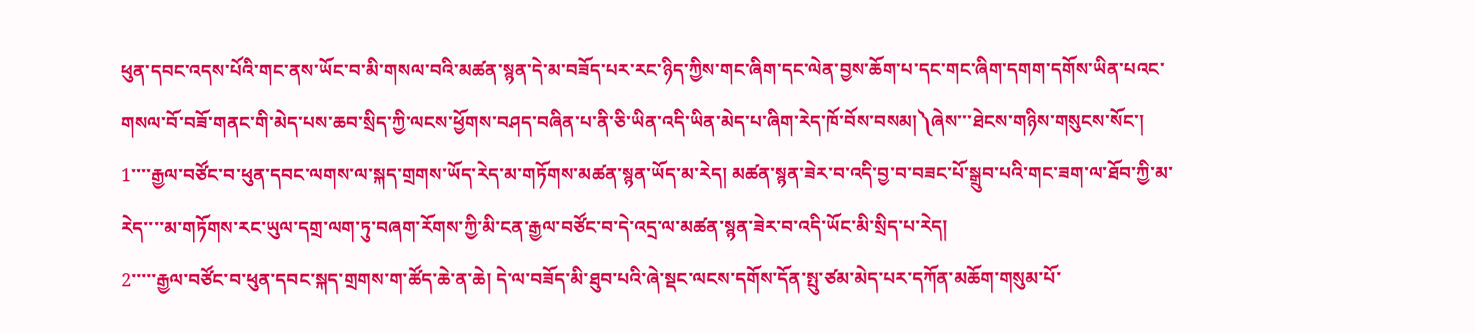ཕུན་དབང་འདས་པོའི་གང་ནས་ཡོང་བ་མི་གསལ་བའི་མཚན་སྙན་དེ་མ་བཟོད་པར་རང་ཉིད་ཀྱིས་གང་ཞིག་དང་ལེན་བྱས་ཆོག་པ་དང་གང་ཞིག་དགག་དགོས་ཡིན་པའང་གསལ་བོ་བཟོ་གནང་གི་མེད་པས་ཆབ་སྲིད་ཀྱི་ལངས་ཕྱོགས་བཤད་བཞིན་པ་ནི་ཅི་ཡིན་འདི་ཡིན་མེད་པ་ཞིག་རེད་ཁོ་བོས་བསམ།༽ཞེས་་་ཐེངས་གཉིས་གསུངས་སོང་།
1་་་་རྒྱལ་བཙོང་བ་ཕུན་དབང་ལགས་ལ་སྐད་གྲགས་ཡོད་རེད་མ་གཏོགས་མཚན་སྙན་ཡོད་མ་རེད། མཚན་སྙན་ཟེར་བ་འདི་བྱ་བ་བཟང་པོ་སྒྲུབ་པའི་གང་ཟག་ལ་ཐོབ་ཀྱི་མ་རེད་་་་མ་གཏོགས་རང་ཡུལ་དགྲ་ལག་ཏུ་བཞག་རོགས་ཀྱི་མི་ངན་རྒྱལ་བཙོང་བ་དེ་འདྲ་ལ་མཚན་སྙན་ཟེར་བ་འདི་ཡོང་མི་སྲིད་པ་རེད།
2་་་་་རྒྱལ་བཙོང་བ་ཕུན་དབང་སྐད་གྲགས་ག་ཚོད་ཆེ་ན་ཆེ། དེ་ལ་བཟོད་མི་ཐུབ་པའི་ཞེ་སྡང་ལངས་དགོས་དོན་སྤུ་ཙམ་མེད་པར་དཀོན་མཆོག་གསུམ་པོ་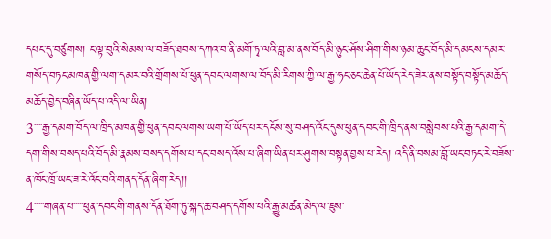དཔང་དུ་བཙུགས། ང་ལྟ་བུའི་སེམས་ལ་བཟོད་ཐབས་དཀའ་བ་ནི་མགོ་ཏྭ་ལའི་བླ་མ་ནས་བོད་མི་ཉུང་ཤོས་ཤིག་གིས་ཉམ་ཆུང་བོད་མི་དམངས་དམར་གསོད་བཏང་མཁན་གྱི་ལག་དམར་བའི་གྲོགས་པོ་ཕུན་དབང་ལགས་ལ་བོད་མི་རིགས་ཀྱི་ལ་རྒྱ་ཧང་ཅང་ཆེན་པོ་ཡོད་རེད་ཟེར་ནས་བསྟོད་བསྟོད་མཆོད་མཆོད་བྱེད་བཞིན་ཡོད་པ་འདི་ལ་ཡིན།
3་་་་རྒྱ་དམག་བོད་ལ་ཁྲིད་མཁན་གྱི་ཕུན་དབང་ལགས་ཡག་པོ་ཡོད་པར་དངོས་སུ་བཤད་འོང་དུས་ཕུན་དབང་གི་ཁྲིད་ནས་བསླེབས་པའི་རྒྱ་དམག་དེ་དག་གིས་བསད་པའི་བོད་མི་རྣམས་བསད་དགོས་པ་དང་བསད་འོས་པ་ཞིག་ཡིན་པར་ཤུགས་བསྟན་བྱས་པ་རེད། འདི་ནི་བསམ་བློ་ཡང་བཏང་རེ་བཟོས་ན་ཁོང་ཁྲོ་ཡང་ཟ་རེ་འོང་བའི་གནད་དོན་ཞིག་རེད།།
4་་་་་གཞན་པ་་་་་ཕུན་དབང་གི་གནས་དོན་ཐོག་ཏུ་སྐད་ཆ་བཤད་དགོས་པའི་རྒྱུ་མཚན་མེད་ལ་ཇུས་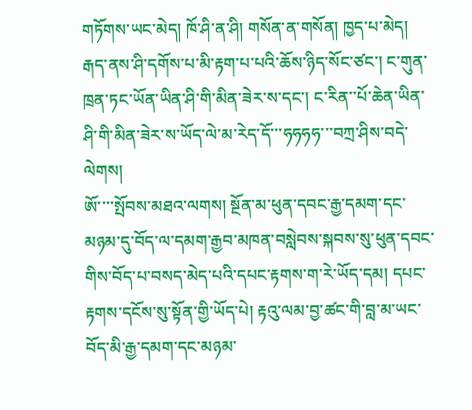གཏོགས་ཡང་མེད། ཁོ་ཤི་ན་ཤི། གསོན་ན་གསོན། ཁྱད་པ་མེད། རྒད་ནས་ཤི་དགོས་པ་མི་རྟག་པ་པའི་ཆོས་ཉིད་སོང་ཙང་། ང་གུན་ཁྲན་ཏང་ཡོན་ཡིན་ཤི་གི་མིན་ཟེར་ས་དང་། ང་རིན་་པོ་ཆེན་ཡིན་ཤི་གི་མིན་ཟེར་ས་ཡོད་ལེ་མ་རེད་དོ་་་ཧཧཧཧ་་་བཀྲ་ཤིས་བདེ་ལེགས།
ཨོ་་་་སྤོབས་མཐའ་ལགས། སྔོན་མ་ཕུན་དབང་རྒྱ་དམག་དང་མཉམ་དུ་བོད་ལ་དམག་རྒྱབ་མཁན་བསླེབས་སྐབས་སུ་ཕུན་དབང་གིས་བོད་པ་བསད་མེད་པའི་དཔང་རྟགས་ག་རེ་ཡོད་དམ། དཔང་རྟགས་དངོས་སུ་སྟོན་གྱི་ཡོད་པེ། རྟའུ་ལམ་བྱ་ཚང་གི་བླ་མ་ཡང་བོད་མི་རྒྱ་དམག་དང་མཉམ་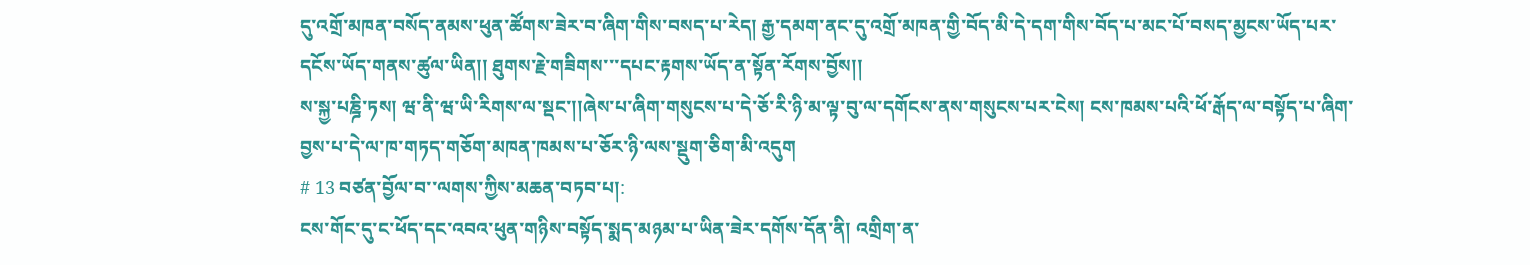དུ་འགྲོ་མཁན་བསོད་ནམས་ཕུན་ཚོགས་ཟེར་བ་ཞིག་གིས་བསད་པ་རེད། རྒྱ་དམག་ནང་དུ་འགྲོ་མཁན་གྱི་བོད་མི་དེ་དག་གིས་བོད་པ་མང་པོ་བསད་མྱངས་ཡོད་པར་དངོས་ཡོད་གནས་ཚུལ་ཡིན།། ཐུགས་རྗེ་གཟིགས་་་དཔང་རྟགས་ཡོད་ན་སྟོན་རོགས་བྱོས།།
ས་སྐྱ་པཎྜི་ཏས། ཝ་ནི་ཝ་ཡི་རིགས་ལ་སྡང་།།ཞེས་པ་ཞིག་གསུངས་པ་དེ་ཅོ་རི་ཉི་མ་ལྟ་བུ་ལ་དགོངས་ནས་གསུངས་པར་ངེས། ངས་ཁམས་པའི་ཕོ་རྒོད་ལ་བསྟོད་པ་ཞིག་བྱས་པ་དེ་ལ་ཁ་གཏད་གཅོག་མཁན་ཁམས་པ་ཅོར་ཉི་ལས་སྡུག་ཅིག་མི་འདུག
# 13 བཙན་བྱོལ་བ་་ལགས་ཀྱིས་མཆན་བཏབ་པ།:
ངས་གོང་དུ་ང་ཕོད་དང་འབའ་ཕུན་གཉིས་བསྟོད་སྨད་མཉམ་པ་ཡིན་ཟེར་དགོས་དོན་ནི། འགྲིག་ན་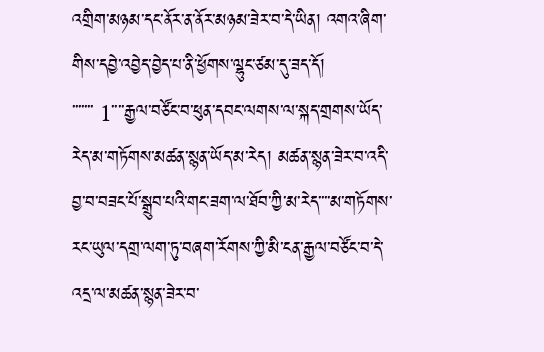འགྲིག་མཉམ་དང་ནོར་ན་ནོར་མཉམ་ཟེར་བ་དེ་ཡིན། འགའ་ཞིག་གིས་དབྱེ་འབྱེད་བྱེད་པ་ནི་ཕྱོགས་ལྷུང་ཙམ་དུ་ཟད་དོ།
་་་་་་་ 1་་་་རྒྱལ་བཙོང་བ་ཕུན་དབང་ལགས་ལ་སྐད་གྲགས་ཡོད་རེད་མ་གཏོགས་མཚན་སྙན་ཡོད་མ་རེད། མཚན་སྙན་ཟེར་བ་འདི་བྱ་བ་བཟང་པོ་སྒྲུབ་པའི་གང་ཟག་ལ་ཐོབ་ཀྱི་མ་རེད་་་་མ་གཏོགས་རང་ཡུལ་དགྲ་ལག་ཏུ་བཞག་རོགས་ཀྱི་མི་ངན་རྒྱལ་བཙོང་བ་དེ་འདྲ་ལ་མཚན་སྙན་ཟེར་བ་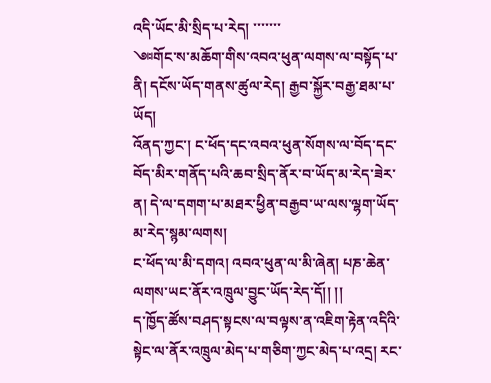འདི་ཡོང་མི་སྲིད་པ་རེད། ་་་་་་་
༇གོང་ས་མཆོག་གིས་འབའ་ཕུན་ལགས་ལ་བསྟོད་པ་ནི། དངོས་ཡོད་གནས་ཚུལ་རེད། རྒྱབ་སྐྱོར་བརྒྱ་ཐམ་པ་ཡོད།
འོནད་ཀྱང་། ང་ཕོད་དང་འབའ་ཕུན་སོགས་ལ་བོད་དང་བོད་མིར་གནོད་པའི་ཆབ་སྲིད་ནོར་བ་ཡོད་མ་རེད་ཟེར་ན། དེ་ལ་དགག་པ་མཐར་ཕྱིན་བརྒྱབ་ཡ་ལས་ལྷག་ཡོད་མ་རེད་སྙམ་ལགས།
ང་ཕོད་ལ་མི་དགའ། འབའ་ཕུན་ལ་མི་ཞེན། པཎ་ཆེན་ལགས་ཡང་ནོར་འཁྲུལ་བྱུང་ཡོད་རེད་དོ།། །།
ད་ཁྱོད་ཚོས་བཤད་སྟངས་ལ་བལྟས་ན་འཇིག་རྟེན་འདིའི་སྟེང་ལ་ནོར་འཁྲུལ་མེད་པ་གཅིག་ཀྱང་མེད་པ་འདྲ། རང་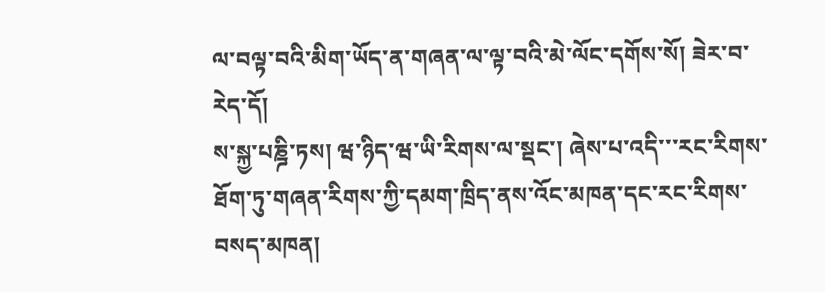ལ་བལྟ་བའི་མིག་ཡོད་ན་གཞན་ལ་ལྟ་བའི་མེ་ལོང་དགོས་སོ། ཟེར་བ་རེད་དོ།
ས་སྐྱ་པཎྜི་ཏས། ཝ་ཉིད་ཝ་ཡི་རིགས་ལ་སྡང་། ཞེས་པ་འདི་་་རང་རིགས་ཐོག་ཏུ་གཞན་རིགས་ཀྱི་དམག་ཁྲིད་ནས་འོང་མཁན་དང་རང་རིགས་བསད་མཁན།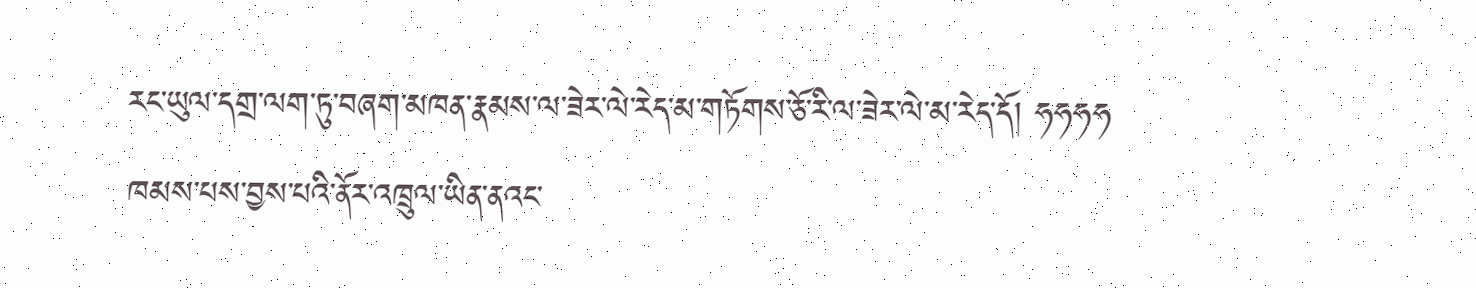རང་ཡུལ་དགྲ་ལག་ཏུ་བཞག་མཁན་རྣམས་ལ་ཟེར་ལེ་རེད་མ་གཏོགས་ཅོ་རི་ལ་ཟེར་ལེ་མ་རེད་དོ། ཧཧཧཧ
ཁམས་པས་བྱས་པའི་ནོར་འཁྲུལ་ཡིན་ནའང་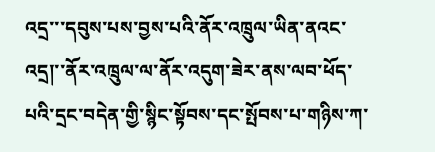འདྲ་་་དབུས་པས་བྱས་པའི་ནོར་འཁྲུལ་ཡིན་ནའང་འདྲ།་་ནོར་འཁྲུལ་ལ་ནོར་འདུག་ཟེར་ནས་ལབ་ཕོད་པའི་དྲང་བདེན་གྱི་སྙིང་སྟོབས་དང་སྤོབས་པ་གཉིས་ཀ་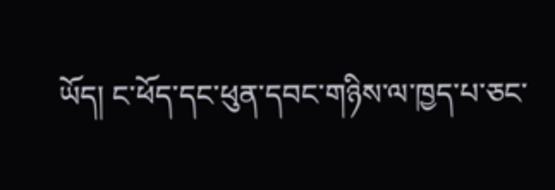ཡོད། ང་ཕོད་དང་ཕུན་དབང་གཉིས་ལ་ཁྱད་པ་ཅང་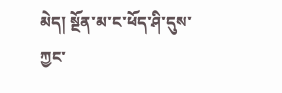མེད། སྔོན་མ་ང་ཕོད་ཤི་དུས་ཀྱང་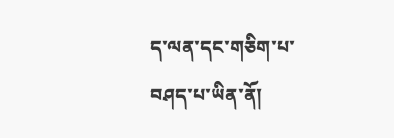ད་ལན་དང་གཅིག་པ་བཤད་པ་ཡིན་ནོ།